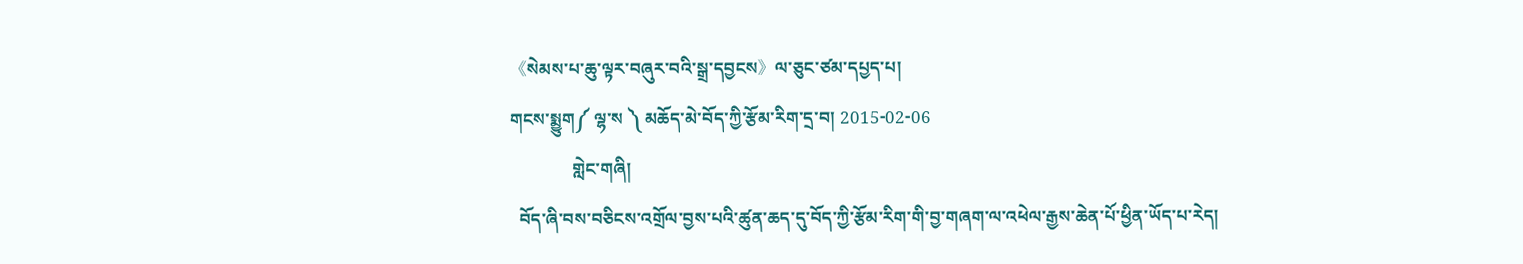《སེམས་པ་ཆུ་ལྟར་བཞུར་བའི་སྒྲ་དབྱངས》ལ་ཅུང་ཙམ་དཔྱད་པ།
གངས་སྨྱུག༼ ལྷ་ས ༽ མཆོད་མེ་བོད་ཀྱི་རྩོམ་རིག་དྲ་བ། 2015-02-06
              གླེང་གཞི།
  བོད་ཞི་བས་བཅིངས་འགྲོལ་བྱས་པའི་ཚུན་ཆད་དུ་བོད་ཀྱི་རྩོམ་རིག་གི་བྱ་གཞག་ལ་འཕེལ་རྒྱས་ཆེན་པོ་ཕྱིན་ཡོད་པ་རེད།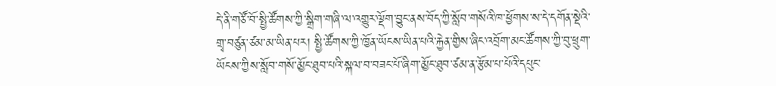དེ་ནི་གཙོ་བོ་སྤྱི་ཚོགས་ཀྱི་སྒྲིག་གཞི་ལ་འགྱུར་ལྡོག་བྱུང་ནས་བོད་ཀྱི་སློབ་གསོའི་ཁ་ཕྱོགས་ས་དེ་དགོན་སྡེའི་གྲྭ་བཙུན་ཙམ་མ་ཡིན་པར། སྤྱི་ཚོགས་ཀྱི་ཁྱོན་ཡོངས་ཡིན་པའི་རྐྱེན་གྱིས་ཞིང་འབྲོག་མང་ཚོགས་ཀྱི་བུ་ཕྲུག་ཡོངས་ཀྱིས་སློབ་གསོ་མྱོང་ཐུབ་པའི་སྐལ་བ་བཟང་པོ་ཞིག་མྱོང་ཐུབ་ཙམ་ན་རྩོམ་པ་པོའི་དཔུང་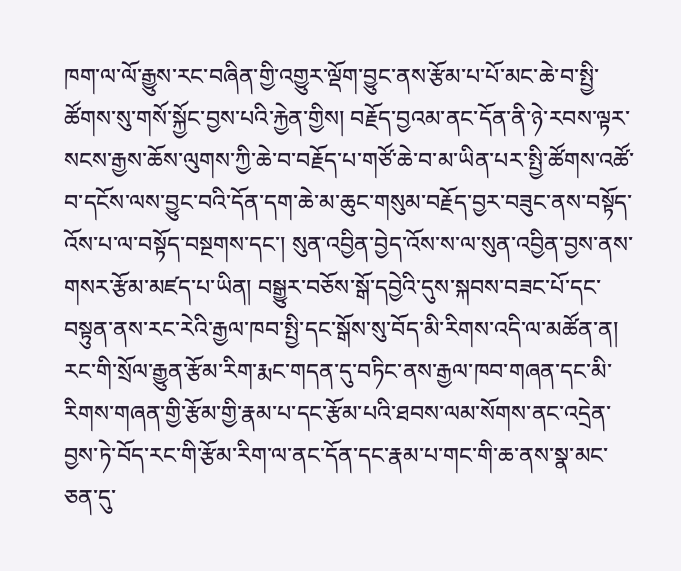ཁག་ལ་ལོ་རྒྱུས་རང་བཞིན་གྱི་འགྱུར་ལྡོག་བྱུང་ནས་རྩོམ་པ་པོ་མང་ཆེ་བ་སྤྱི་ཚོགས་སུ་གསོ་སྐྱོང་བྱས་པའི་རྐྱེན་གྱིས། བརྗོད་བྱའམ་ནང་དོན་ནི་ཉེ་རབས་ལྟར་སངས་རྒྱས་ཆོས་ལུགས་ཀྱི་ཆེ་བ་བརྗོད་པ་གཙོ་ཆེ་བ་མ་ཡིན་པར་སྤྱི་ཚོགས་འཚོ་བ་དངོས་ལས་བྱུང་བའི་དོན་དག་ཆེ་མ་ཆུང་གསུམ་བརྗོད་བྱར་བཟུང་ནས་བསྟོད་འོས་པ་ལ་བསྟོད་བསྔགས་དང་། སུན་འབྱིན་བྱེད་འོས་ས་ལ་སུན་འབྱིན་བྱས་ནས་གསར་རྩོམ་མཛད་པ་ཡིན། བསྒྱུར་བཅོས་སྒོ་དབྱེའི་དུས་སྐབས་བཟང་པོ་དང་བསྟུན་ནས་རང་རེའི་རྒྱལ་ཁབ་སྤྱི་དང་སྒོས་སུ་བོད་མི་རིགས་འདི་ལ་མཚོན་ན། རང་གི་སྲོལ་རྒྱུན་རྩོམ་རིག་རྨང་གདན་དུ་བཏིང་ནས་རྒྱལ་ཁབ་གཞན་དང་མི་རིགས་གཞན་གྱི་རྩོམ་གྱི་རྣམ་པ་དང་རྩོམ་པའི་ཐབས་ལམ་སོགས་ནང་འདྲེན་བྱས་ཏེ་བོད་རང་གི་རྩོམ་རིག་ལ་ནང་དོན་དང་རྣམ་པ་གང་གི་ཆ་ནས་སྣ་མང་ཅན་དུ་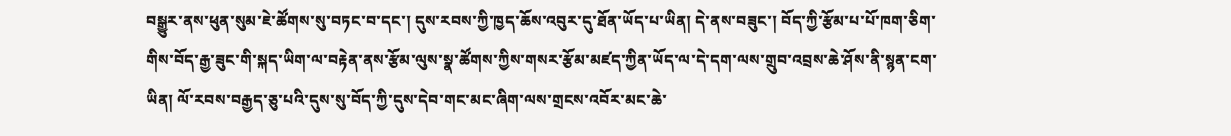བསྒྱུར་ནས་ཕུན་སུམ་ཇེ་ཚོགས་སུ་བཏང་བ་དང་། དུས་རབས་ཀྱི་ཁྱད་ཆོས་འབུར་དུ་ཐོན་ཡོད་པ་ཡིན། དེ་ནས་བཟུང་། བོད་ཀྱི་རྩོམ་པ་པོ་ཁག་ཅིག་གིས་བོད་རྒྱ་ཟུང་གི་སྐད་ཡིག་ལ་བརྟེན་ནས་རྩོམ་ལུས་སྣ་ཚོགས་ཀྱིས་གསར་རྩོམ་མཛད་ཀྱིན་ཡོད་ལ་དེ་དག་ལས་གྲུབ་འབྲས་ཆེ་ཤོས་ནི་སྙན་ངག་ཡིན། ལོ་རབས་བརྒྱད་ཅུ་པའི་དུས་སུ་བོད་ཀྱི་དུས་དེབ་གང་མང་ཞིག་ལས་གྲངས་འབོར་མང་ཆེ་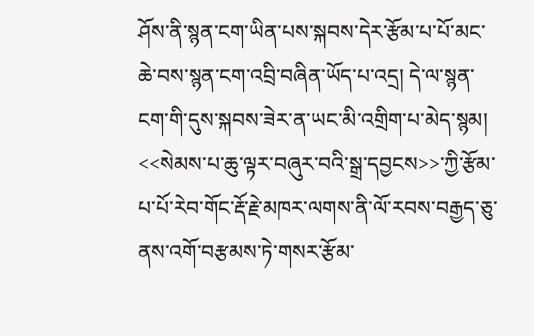ཤོས་ནི་སྙན་ངག་ཡིན་པས་སྐབས་དེར་རྩོམ་པ་པོ་མང་ཆེ་བས་སྙན་ངག་འབྲི་བཞིན་ཡོད་པ་འདྲ། དེ་ལ་སྙན་ངག་གི་དུས་སྐབས་ཟེར་ན་ཡང་མི་འགྲིག་པ་མེད་སྙམ། <<སེམས་པ་ཆུ་ལྟར་བཞུར་བའི་སྒྲ་དབྱངས>>་ཀྱི་རྩོམ་པ་པོ་རེབ་གོང་རྡོ་རྗེ་མཁར་ལགས་ནི་ལོ་རབས་བརྒྱད་ཅུ་ནས་འགོ་བརྩམས་ཏེ་གསར་རྩོམ་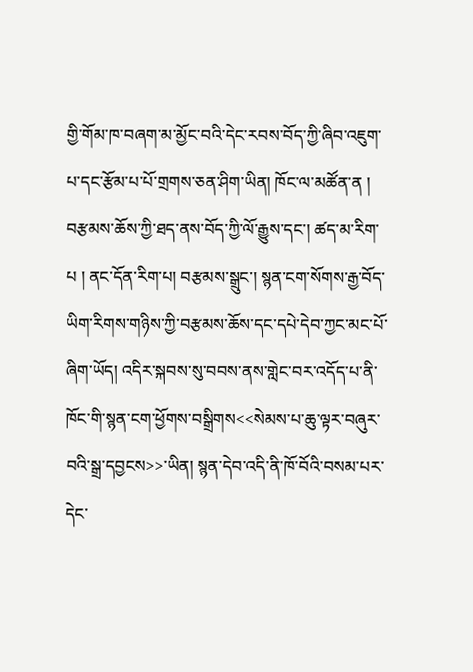གྱི་གོམ་ཁ་བཞག་མ་མྱོང་བའི་དེང་རབས་བོད་ཀྱི་ཞིབ་འཇུག་པ་དང་རྩོམ་པ་པོ་གྲགས་ཅན་ཤིག་ཡིན། ཁོང་ལ་མཚོན་ན ། བརྩམས་ཆོས་ཀྱི་ཐད་ནས་བོད་ཀྱི་ལོ་རྒྱུས་དང་། ཚད་མ་རིག་པ ། ནང་དོན་རིག་པ། བརྩམས་སྒྲུང་། སྙན་ངག་སོགས་རྒྱ་བོད་ཡིག་རིགས་གཉིས་ཀྱི་བརྩམས་ཆོས་དང་དཔེ་དེབ་ཀྱང་མང་པོ་ཞིག་ཡོད། འདིར་སྐབས་སུ་བབས་ནས་གླེང་བར་འདོད་པ་ནི་ཁོང་གི་སྙན་ངག་ཕྱོགས་བསྒྲིགས<<སེམས་པ་ཆུ་ལྟར་བཞུར་བའི་སྒྲ་དབྱངས>>་ཡིན། སྙན་དེབ་འདི་ནི་ཁོ་བོའི་བསམ་པར་དེང་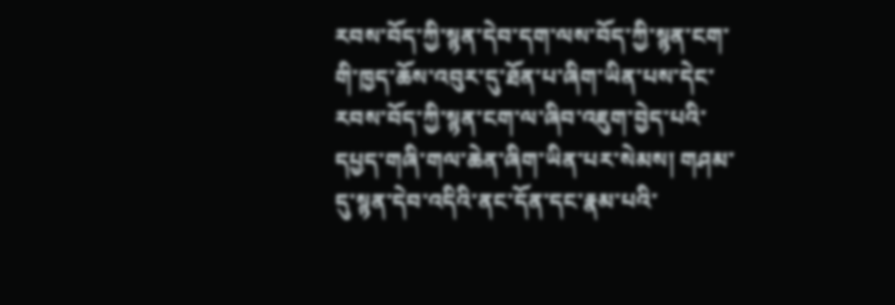རབས་བོད་ཀྱི་སྙན་དེབ་དག་ལས་བོད་ཀྱི་སྙན་ངག་གི་ཁྱད་ཆོས་འབུར་དུ་ཐོན་པ་ཞིག་ཡིན་པས་དེང་རབས་བོད་ཀྱི་སྙན་ངག་ལ་ཞིབ་འཇུག་བྱེད་པའི་དཔྱད་གཞི་གལ་ཆེན་ཞིག་ཡིན་པར་སེམས། གཤམ་དུ་སྙན་དེབ་འདིའི་ནང་དོན་དང་རྣམ་པའི་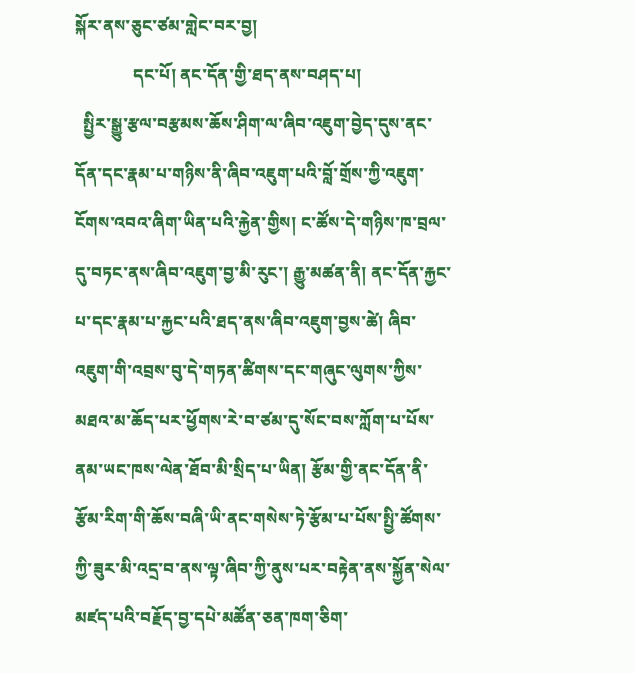སྐོར་ནས་ཅུང་ཙམ་གླེང་བར་བྱ།
              དང་པོ། ནང་དོན་གྱི་ཐད་ནས་བཤད་པ།
  སྤྱིར་སྒྱུ་རྩལ་བརྩམས་ཆོས་ཤིག་ལ་ཞིབ་འཇུག་བྱེད་དུས་ནང་དོན་དང་རྣམ་པ་གཉིས་ནི་ཞིབ་འཇུག་པའི་བློ་གྲོས་ཀྱི་འཇུག་ངོགས་འབའ་ཞིག་ཡིན་པའི་རྐྱེན་གྱིས། ང་ཚོས་དེ་གཉིས་ཁ་བྲལ་དུ་བཏང་ནས་ཞིབ་འཇུག་བྱ་མི་རུང་། རྒྱུ་མཚན་ནི། ནང་དོན་རྐྱང་པ་དང་རྣམ་པ་རྐྱང་པའི་ཐད་ནས་ཞིབ་འཇུག་བྱས་ཚེ། ཞིབ་འཇུག་གི་འབྲས་བུ་དེ་གཏན་ཚིགས་དང་གཞུང་ལུགས་ཀྱིས་མཐའ་མ་ཆོད་པར་ཕྱོགས་རེ་བ་ཙམ་དུ་སོང་བས་ཀློག་པ་པོས་ནམ་ཡང་ཁས་ལེན་ཐོབ་མི་སྲིད་པ་ཡིན། རྩོམ་གྱི་ནང་དོན་ནི་རྩོམ་རིག་གི་ཆོས་བཞི་ཡི་ནང་གསེས་ཏེ་རྩོམ་པ་པོས་སྤྱི་ཚོགས་ཀྱི་ཟུར་མི་འདྲ་བ་ནས་ལྟ་ཞིབ་ཀྱི་ནུས་པར་བརྟེན་ནས་སྐྱོན་སེལ་མཛད་པའི་བརྗོད་བྱ་དཔེ་མཚོན་ཅན་ཁག་ཅིག་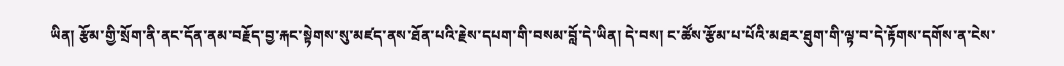ཡིན། རྩོམ་གྱི་སྲོག་ནི་ནང་དོན་ནམ་བརྗོད་བྱ་རྐང་སྟེགས་སུ་མཛད་ནས་ཐོན་པའི་རྗེས་དཔག་གི་བསམ་བློ་དེ་ཡིན། དེ་བས། ང་ཚོས་རྩོམ་པ་པོའི་མཐར་ཐུག་གི་ལྟ་བ་དེ་རྟོགས་དགོས་ན་ངེས་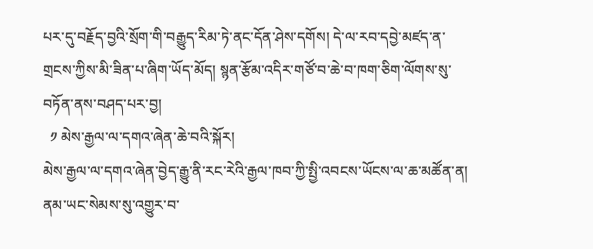པར་དུ་བརྗོད་བྱའི་སྲོག་གི་བརྒྱུད་རིམ་ཏེ་ནང་དོན་ཤེས་དགོས། དེ་ལ་རབ་དབྱེ་མཛད་ན་གྲངས་ཀྱིས་མི་ཟིན་པ་ཞིག་ཡོད་མོད། སྙན་རྩོམ་འདིར་གཙོ་བ་ཆེ་བ་ཁག་ཅིག་ལོགས་སུ་བཏོན་ནས་བཤད་པར་བྱ།
  ༡ མེས་རྒྱལ་ལ་དགའ་ཞེན་ཆེ་བའི་སྐོར།
མེས་རྒྱལ་ལ་དགའ་ཞེན་བྱེད་རྒྱུ་ནི་རང་རེའི་རྒྱལ་ཁབ་ཀྱི་སྤྱི་འབངས་ཡོངས་ལ་ཆ་མཚོན་ན། ནམ་ཡང་སེམས་སུ་འགྱུར་བ་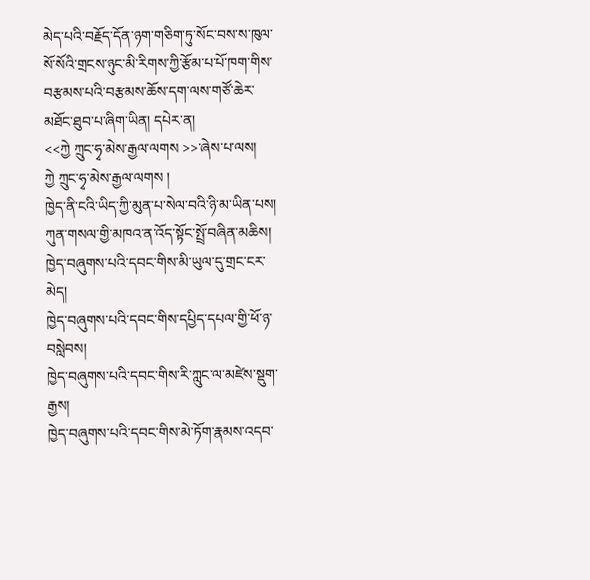མེད་པའི་བརྗོད་དོན་ཉག་གཅིག་ཏུ་སོང་བས་ས་ཁུལ་སོ་སོའི་གྲངས་ཉུང་མི་རིགས་ཀྱི་རྩོམ་པ་པོ་ཁག་གིས་བརྩམས་པའི་བརྩམས་ཆོས་དག་ལས་གཙོ་ཆེར་མཐོང་ཐུབ་པ་ཞིག་ཡིན། དཔེར་ན།
<<ཀྱེ ཀྲུང་ཧྭ་མེས་རྒྱལ་ལགས >>་ཞེས་པ་ལས།
ཀྱེ ཀྲུང་ཧྭ་མེས་རྒྱལ་ལགས །
ཁྱེད་ནི་ངའི་ཡིད་ཀྱི་མུན་པ་སེལ་བའི་ཉི་མ་ཡིན་པས།
ཀུན་གསལ་གྱི་མཁའ་ན་འོད་སྟོང་སྤྲོ་བཞིན་མཆིས།
ཁྱེད་བཞུགས་པའི་དབང་གིས་མི་ཡུལ་དུ་གྲང་ངར་མེད།
ཁྱེད་བཞུགས་པའི་དབང་གིས་དཔྱིད་དཔལ་གྱི་ཕོ་ཉ་བསླེབས།
ཁྱེད་བཞུགས་པའི་དབང་གིས་རི་ཀླུང་ལ་མཛེས་སྡུག་རྒྱས།
ཁྱེད་བཞུགས་པའི་དབང་གིས་མེ་ཏོག་རྣམས་འདབ་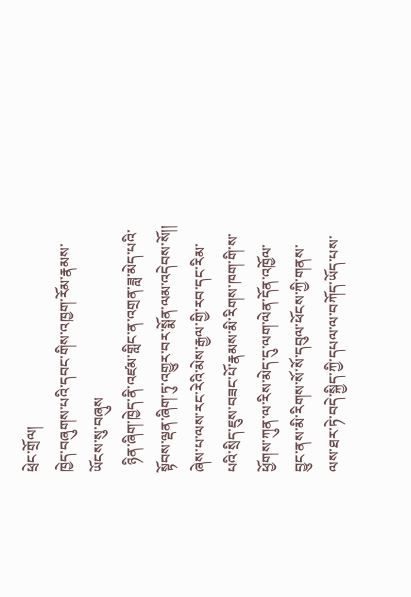ཕྲེང་གྲོལ།
ཁྱེད་བཞུགས་པའི་དབང་གིས་འཁྱག་རོམ་རྣམས་ཡོངས་སུ་བཞུས
  ཉིན་ཞིག་ཁྱེད་ནི་འཛམ་གླིང་ན་འགྲན་ཟླ་མེད་པའི་སྟོབས་ལྡན་ཞིག་ཏུ་འགྱུར་བར་སྨོན་ལམ་འདེབས་སོ།། ཞེས་པ་ལས་རང་རེའི་མེས་རྒྱལ་གྱི་རབ་དང་རིམ་པའི་སྲིད་ཇུས་བཟང་པོ་རྣམས་མི་རིགས་ཁག་གི་ས་ཕྱོགས་ཀུན་ལ་རིས་མེད་དུ་ལག་ལེན་དོན་འཁྱོལ་བྱུང་ནས་མི་རིགས་སོ་སོ་དབུལ་ཕོངས་ཀྱི་གནས་ལས་ཐར་ཏེ་བདེ་སྐྱིད་ཀྱི་དཔལ་ལ་བཀོད་ཡོད་པས་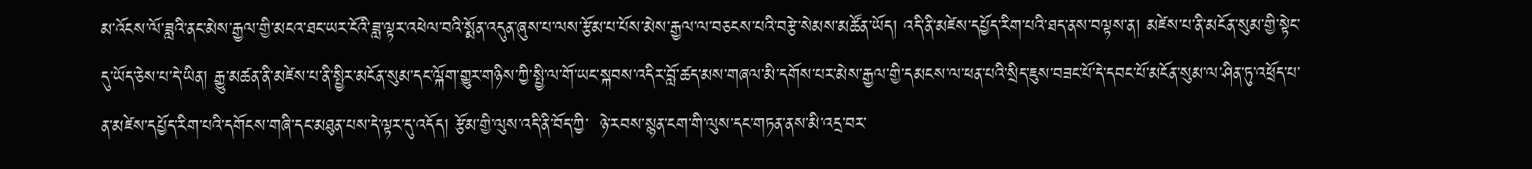མ་འོངས་ལོ་ཟླའི་ནང་མེས་རྒྱལ་གྱི་མངའ་ཐང་ཡར་ངོའི་ཟླ་ལྟར་འཕེལ་བའི་སྨོན་འདུན་ཞུས་པ་ལས་རྩོམ་པ་པོས་མེས་རྒྱལ་ལ་བཅངས་པའི་བརྩེ་སེམས་མཚོན་ཡོད། འདི་ནི་མཛེས་དཔྱོད་རིག་པའི་ཐད་ནས་བལྟས་ན། མཛེས་པ་ནི་མངོན་སུམ་གྱི་སྟེང་དུ་ཡོད་ཅེས་པ་དེ་ཡིན། རྒྱུ་མཚན་ནི་མཛེས་པ་ནི་སྤྱིར་མངོན་སུམ་དང་ལྐོག་གྱུར་གཉིས་ཀྱི་སྤྱི་ལ་གོ་ཡང་སྐབས་འདིར་བློ་ཚད་མས་གཞལ་མི་དགོས་པར་མེས་རྒྱལ་གྱི་དམངས་ལ་ཕན་པའི་སྲིད་ཇུས་བཟང་པོ་དེ་དབང་པོ་མངོན་སུམ་ལ་ཤིན་ཏུ་འཕྲོད་པ་ན་མཛེས་དཔྱོད་རིག་པའི་དགོངས་གཞི་དང་མཐུན་པས་དེ་ལྟར་དུ་འདོད། རྩོམ་གྱི་ལུས་འདི་ནི་བོད་ཀྱི་  ཉེ་རབས་སྙན་ངག་གི་ལུས་དང་གཏན་ནས་མི་འདྲ་བར་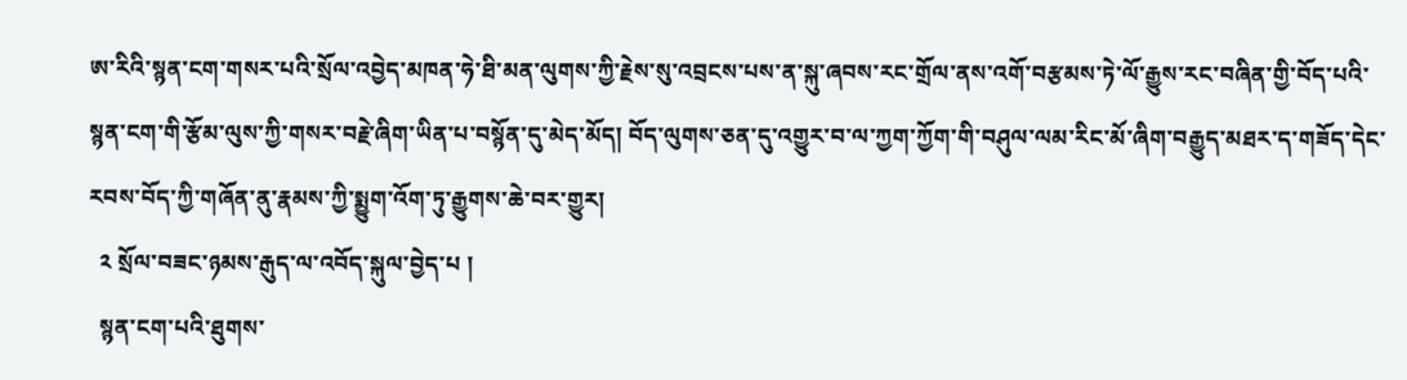ཨ་རིའི་སྙན་ངག་གསར་པའི་སྲོལ་འབྱེད་མཁན་ཧེ་ཐི་མན་ལུགས་ཀྱི་རྗེས་སུ་འབྲངས་པས་ན་སྐུ་ཞབས་རང་གྲོལ་ནས་འགོ་བརྩམས་ཏེ་ལོ་རྒྱུས་རང་བཞིན་གྱི་བོད་པའི་སྙན་ངག་གི་རྩོམ་ལུས་ཀྱི་གསར་བརྗེ་ཞིག་ཡིན་པ་བསྙོན་དུ་མེད་མོད། བོད་ལུགས་ཅན་དུ་འགྱུར་བ་ལ་ཀྱག་ཀྱོག་གི་བཤུལ་ལམ་རིང་མོ་ཞིག་བརྒྱུད་མཐར་ད་གཟོད་དེང་རབས་བོད་ཀྱི་གཞོན་ནུ་རྣམས་ཀྱི་སྨྱུག་འོག་ཏུ་རྒྱུགས་ཆེ་བར་གྱུར།
  ༢ སྲོལ་བཟང་ཉམས་རྒུད་ལ་འབོད་སྐུལ་བྱེད་པ །
  སྙན་ངག་པའི་ཐུགས་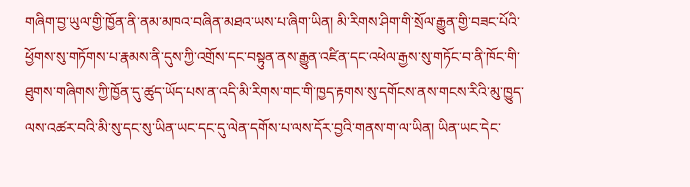གཞིག་བྱ་ཡུལ་གྱི་ཁྱོན་ནི་ནམ་མཁའ་བཞིན་མཐའ་ཡས་པ་ཞིག་ཡིན། མི་རིགས་ཤིག་གི་སྲོལ་རྒྱུན་གྱི་བཟང་པོའི་ཕྱོགས་སུ་གཏོགས་པ་རྣམས་ནི་དུས་ཀྱི་འགྲོས་དང་བསྟུན་ནས་རྒྱུན་འཛིན་དང་འཕེལ་རྒྱས་སུ་གཏོང་བ་ནི་ཁོང་གི་ཐུགས་གཞིགས་ཀྱི་ཁྱོན་དུ་ཚུད་ཡོད་པས་ན་འདི་མི་རིགས་གང་གི་ཁྱད་རྟགས་སུ་དགོངས་ནས་གངས་རིའི་མུ་ཁྱུད་ལས་འཚར་བའི་མི་སུ་དང་སུ་ཡིན་ཡང་དང་དུ་ལེན་དགོས་པ་ལས་དོར་བྱའི་གནས་ག་ལ་ཡིན། ཡིན་ཡང་དེང་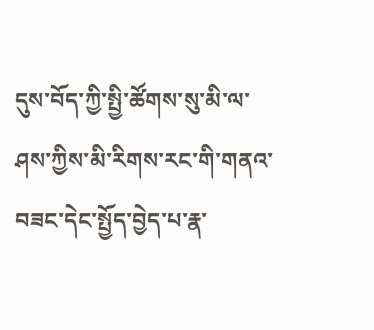དུས་བོད་ཀྱི་སྤྱི་ཚོགས་སུ་མི་ལ་ཤས་ཀྱིས་མི་རིགས་རང་གི་གནའ་བཟང་དེང་སྤྱོད་བྱེད་པ་རྣ་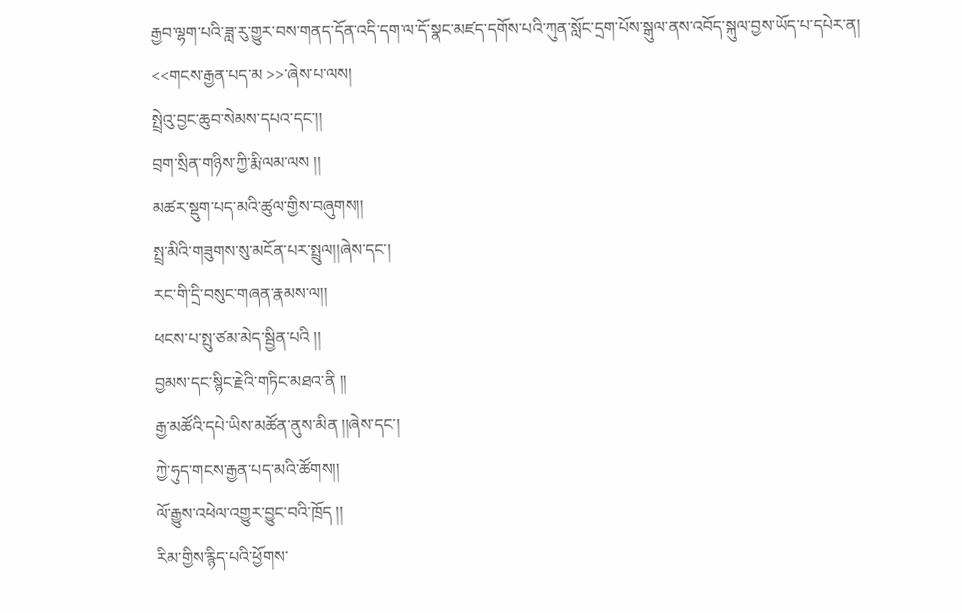རྒྱབ་ལྷག་པའི་ཟླ་རུ་གྱུར་བས་གནད་དོན་འདི་དག་ལ་དོ་སྣང་མཛད་དགོས་པའི་ཀུན་སློང་དྲག་པོས་སྒུལ་ནས་འབོད་སྐུལ་བྱས་ཡོད་པ་དཔེར་ན།
<<གངས་རྒྱན་པད་མ >>་ཞེས་པ་ལས།
སྤྲེའུ་བྱང་ཆུབ་སེམས་དཔའ་དང་།།
བྲག་སྲིན་གཉིས་ཀྱི་རྨི་ལམ་ལས །།
མཚར་སྡུག་པད་མའི་ཚུལ་གྱིས་བཞུགས།།
སྤྲ་མིའི་གཟུགས་སུ་མངོན་པར་སྤྲུལ།།ཞེས་དང་།
རང་གི་དྲི་བསུང་གཞན་རྣམས་ལ།།
ཕངས་པ་སྤུ་ཙམ་མེད་སྦྱིན་པའི །།
བྱམས་དང་སྙིང་རྗེའི་གཏིང་མཐའ་ནི །།
རྒྱ་མཚོའི་དཔེ་ཡིས་མཚོན་ནུས་མིན །།ཞེས་དང་།
ཀྱེ་ཧུད་གངས་རྒྱན་པད་མའི་ཚོགས།།
ལོ་རྒྱུས་འཕེལ་འགྱུར་བྱུང་བའི་ཁྲོད །།
རིམ་གྱིས་རྙིད་པའི་ཕྱོགས་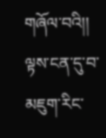གཞོལ་བའི།།
ལྟས་ངན་དུ་བ་མཇུག་རིང་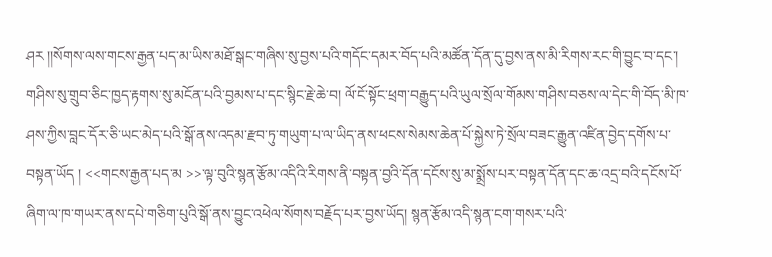ཤར །།སོགས་ལས་གངས་རྒྱན་པད་མ་ཡིས་མཐོ་སྒང་གཞིས་སུ་བྱས་པའི་གདོང་དམར་བོད་པའི་མཚོན་དོན་དུ་བྱས་ནས་མི་རིགས་རང་གི་བྱུང་བ་དང་། གཤིས་སུ་གྲུབ་ཅིང་ཁྱད་རྟགས་སུ་མངོན་པའི་བྱམས་པ་དང་སྙིང་རྗེ་ཆེ་བ། ལོ་ངོ་སྟོང་ཕྲག་བརྒྱུད་པའི་ཡུལ་སྲོལ་གོམས་གཤིས་བཅས་ལ་དེང་གི་བོད་མི་ཁ་ཤས་ཀྱིས་བླང་དོར་ཅི་ཡང་མེད་པའི་སྒོ་ནས་འདམ་རྫབ་ཏུ་གཡུག་པ་ལ་ཡིད་ནས་ཕངས་སེམས་ཆེན་པོ་སྐྱེས་ཏེ་སྲོལ་བཟང་རྒྱུན་འཛིན་བྱེད་དགོས་པ་བསྟན་ཡོད ། <<གངས་རྒྱན་པད་མ >>་ལྟ་བུའི་སྙན་རྩོམ་འདིའི་རིགས་ནི་བསྟན་བྱའི་དོན་དངོས་སུ་མ་སྨྲོས་པར་བསྟན་དོན་དང་ཆ་འདྲ་བའི་དངོས་པོ་ཞིག་ལ་ཁ་གཡར་ནས་དཔེ་གཅིག་པུའི་སྒོ་ནས་བྱུང་འཕེལ་སོགས་བརྗོད་པར་བྱས་ཡོད། སྙན་རྩོམ་འདི་སྙན་ངག་གསར་པའི་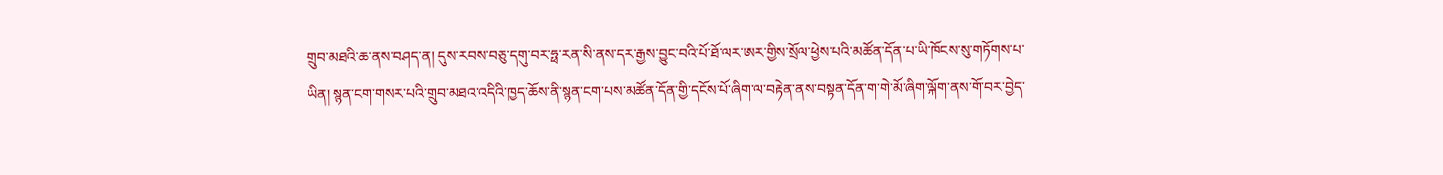གྲུབ་མཐའི་ཆ་ནས་བཤད་ན། དུས་རབས་བཅུ་དགུ་བར་ཧྥ་རན་སི་ནས་དར་རྒྱས་བྱུང་བའི་པོ་ཐོ་ལར་ཨར་གྱིས་སྲོལ་ཕྱེས་པའི་མཚོན་དོན་པ་ཡི་ཁོངས་སུ་གཏོགས་པ་ཡིན། སྙན་ངག་གསར་པའི་གྲུབ་མཐའ་འདིའི་ཁྱད་ཆོས་ནི་སྙན་ངག་པས་མཚོན་དོན་གྱི་དངོས་པོ་ཞིག་ལ་བརྟེན་ནས་བསྟན་དོན་ག་གེ་མོ་ཞིག་ལྐོག་ནས་གོ་བར་བྱེད་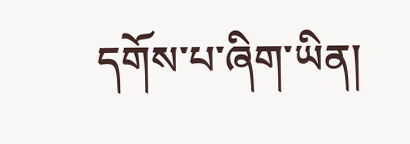དགོས་པ་ཞིག་ཡིན།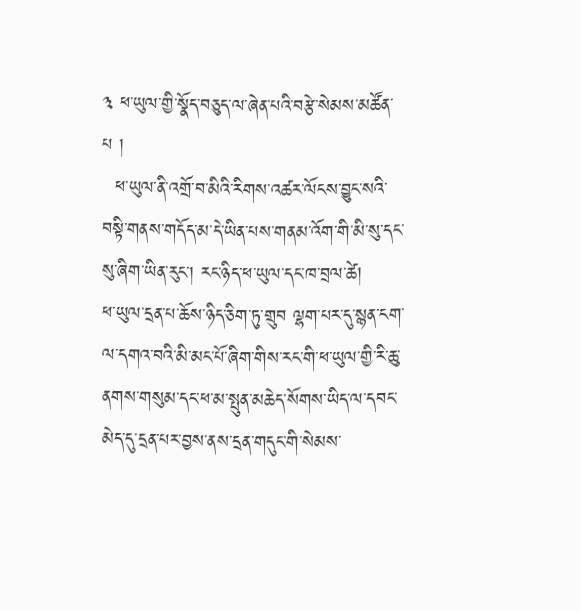༣ ཕ་ཡུལ་གྱི་སྣོད་བཅུད་ལ་ཞེན་པའི་བརྩེ་སེམས་མཚོན་པ །
  ཕ་ཡུལ་ནི་འགྲོ་བ་མིའི་རིགས་འཚར་ལོངས་བྱུང་སའི་བསྟི་གནས་གདོད་མ་དེ་ཡིན་པས་གནམ་འོག་གི་མི་སུ་དང་སུ་ཞིག་ཡིན་རུང་། རང་ཉིད་ཕ་ཡུལ་དང་ཁ་བྲལ་ཚེ།
ཕ་ཡུལ་དྲན་པ་ཆོས་ཉིད་ཅིག་ཏུ་གྲུབ ལྷག་པར་དུ་སྙན་ངག་ལ་དགའ་བའི་མི་མང་པོ་ཞིག་གིས་རང་གི་ཕ་ཡུལ་གྱི་རི་ཆུ་ནགས་གསུམ་དང་ཕ་མ་སྤུན་མཆེད་སོགས་ཡིད་ལ་དབང་མེད་དུ་དྲན་པར་བྱས་ནས་དྲན་གདུང་གི་སེམས་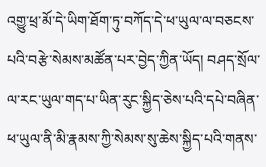འགྱུ་ཕྲ་མོ་དེ་ཡིག་ཐོག་ཏུ་བཀོད་དེ་ཕ་ཡུལ་ལ་བཅངས་པའི་བརྩེ་སེམས་མཚོན་པར་བྱེད་ཀྱིན་ཡོད། བཤད་སྲོལ་ལ་རང་ཡུལ་གད་པ་ཡིན་རུང་སྐྱིད་ཅེས་པའི་དཔེ་བཞིན་ཕ་ཡུལ་ནི་མི་རྣམས་ཀྱི་སེམས་སུ་ཆེས་སྐྱིད་པའི་གནས་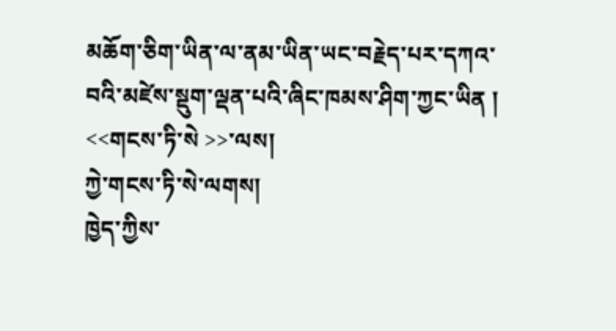མཆོག་ཅིག་ཡིན་ལ་ནམ་ཡིན་ཡང་བརྗེད་པར་དཀའ་བའི་མཛེས་སྡུག་ལྡན་པའི་ཞིང་ཁམས་ཤིག་ཀྱང་ཡིན །
<<གངས་ཏི་སེ >>་ལས།
ཀྱེ་གངས་ཏི་སེ་ལགས།
ཁྱེད་ཀྱིས་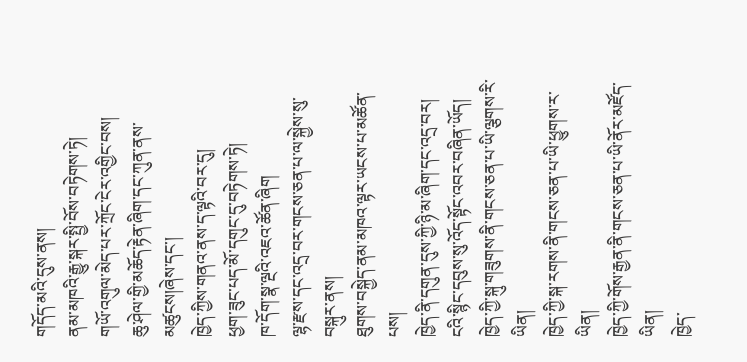གདོད་མའི་དུས་ནས།
ནམ་མཁའི་རྒྱུ་སྐར་སྤྱི་བོས་བཏེགས་ཏེ།
གཡོ་འགུལ་མེད་པར་ཀྲོང་ངེར་འགྱིང་བས།
ཆུ་ཤེལ་གྱི་མཆོད་རྟེན་ཞིག་དང་ཀུན་ནས་མཚུངས།ཞེས་དང་།
ཁྱེད་ཀྱིས་གནའ་ནས་ད་ལྟའི་བར་དུ།
ཕྱག་ཟུང་པད་མོ་དགུང་དུ་བཏེགས་ཏེ།
ཁ་དོག་སྣ་ལྔའི་འཇའ་ཚོན་ཞིག
ལྷ་རྫས་དང་འདྲ་བར་གངས་ཅན་པ་ལ་སྐྱེས་སུ་བསྐུར་ནས།
ཐུགས་བསྐྱེད་ནམ་མཁའ་ལྟར་ཡངས་པ་མཚོན་པས།
ཁྱེད་ནི་དགུན་དུས་ཀྱི་ཉི་མ་ཞིག་དང་འདྲ་བར།
ངའི་སྙིང་དབུས་སུ་འོད་སྟོང་འབར་བཞིན་ཡོད།
ཁྱེད་ཀྱི་སྐུ་གཟུགས་ནི་གངས་ཅན་པ་ཡི་ལྕགས་རི་ཡིན།
ཁྱེད་ཀྱི་སྐ་རགས་ནི་གངས་ཅན་པ་ཡི་ཕྱུགས་ར་ཡིན།
ཁྱེད་ཀྱི་གོས་རྒྱན་ནི་གངས་ཅན་པ་ཡི་ནོར་མཛོད་ཡིན།
ཁྱེད་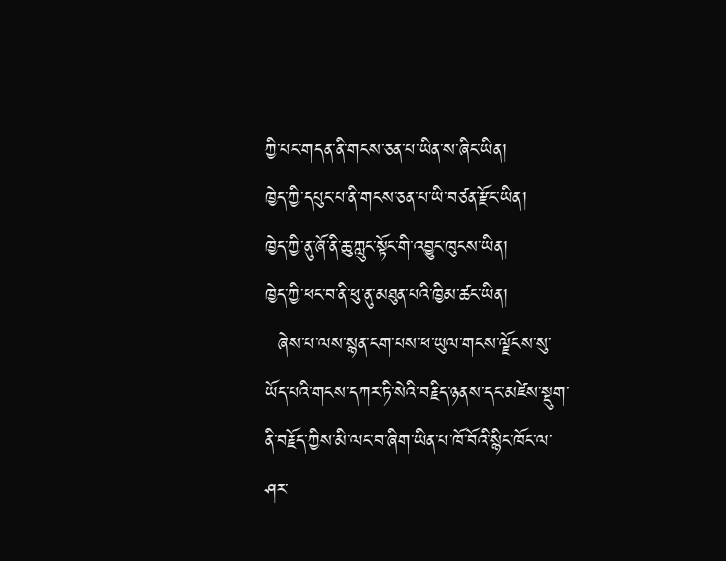ཀྱི་པང་གདན་ནི་གངས་ཅན་པ་ཡིན་ས་ཞིང་ཡིན།
ཁྱེད་ཀྱི་དཔུང་པ་ནི་གངས་ཅན་པ་ཡི་བཙན་རྫོང་ཡིན།
ཁྱེད་ཀྱི་ནུ་ཞོ་ནི་ཆུ་ཀླུང་སྟོང་གི་འབྱུང་ཁུངས་ཡིན།
ཁྱེད་ཀྱི་ཕང་བ་ནི་ཕུ་ནུ་མཐུན་པའི་ཁྱིམ་ཚང་ཡིན།
  ཞེས་པ་ལས་སྙན་ངག་པས་ཕ་ཡུལ་གངས་ལྗོངས་སུ་ཡོད་པའི་གངས་དཀར་ཏི་སེའི་བརྗིད་ཉནས་དང་མཛེས་སྡུག་ནི་བརྗོད་ཀྱིས་མི་ལང་བ་ཞིག་ཡིན་པ་ཁོ་བོའི་སྙིང་ཁོང་ལ་ཤར་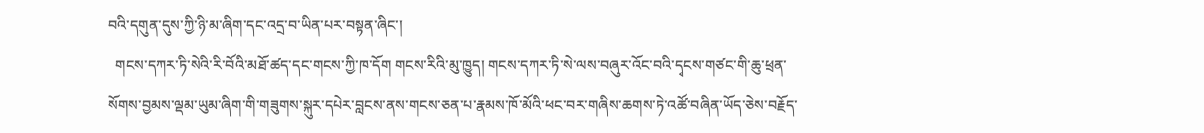བའི་དགུན་དུས་ཀྱི་ཉི་མ་ཞིག་དང་འདྲ་བ་ཡིན་པར་བསྟན་ཞིང་།
  གངས་དཀར་ཏི་སེའི་རི་བོའི་མཐོ་ཚད་དང་གངས་ཀྱི་ཁ་དོག གངས་རིའི་མུ་ཁྱུད། གངས་དཀར་ཏི་སེ་ལས་བཞུར་འོང་བའི་དྭངས་གཙང་གི་ཆུ་ཕྲན་སོགས་བྱམས་ལྡམ་ཡུམ་ཞིག་གི་གཟུགས་སྐུར་དཔེར་བླངས་ནས་གངས་ཅན་པ་རྣམས་ཁོ་མོའི་ཕང་བར་གཞིས་ཆགས་ཏེ་འཚོ་བཞིན་ཡོད་ཅེས་བརྗོད་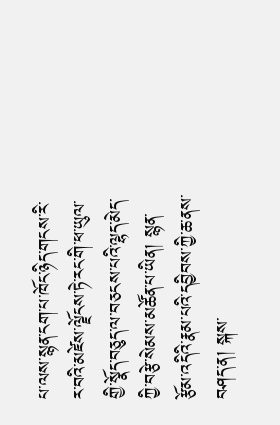པ་ལས་སྙན་ངག་པ་ཁོང་ཉིད་གངས་རི་ར་བའི་མཛེས་ལྗོངས་ཏེ་རང་གི་ཕ་ཡུལ་གྱི་སྣོད་བཅུད་ལ་བཅངས་པའི་ལྷད་མེད་ཀྱི་བརྩེ་སེམས་མཚོན་པ་ཡིན། སྙན་རྩོམ་འདིའི་རྣམ་པའི་དབྱིབས་ཀྱི་ཆ་ནས་བཤད་ན། སྐས་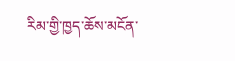རིམ་གྱི་ཁྱད་ཆོས་མངོན་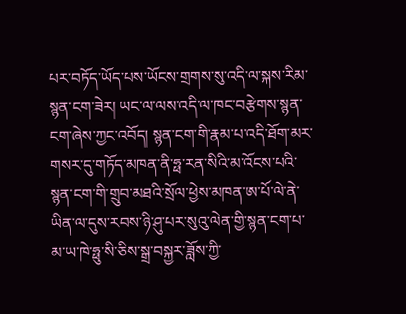པར་བཏོད་ཡོད་པས་ཡོངས་གྲགས་སུ་འདི་ལ་སྐས་རིམ་སྙན་ངག་ཟེར། ཡང་ལ་ལས་འདི་ལ་ཁང་བརྩེགས་སྙན་ངག་ཞེས་ཀྱང་འབོད། སྙན་ངག་གི་རྣམ་པ་འདི་ཐོག་མར་གསར་དུ་གཏོད་མཁན་ནི་ཧྥ་རན་སིའི་མ་འོངས་པའི་སྙན་ངག་གི་གྲུབ་མཐའི་སྲོལ་ཕྱེས་མཁན་ཨ་པོ་ལེ་ནེ་ཡིན་ལ་དུས་རབས་ཉི་ཤུ་པར་སུའུ་ལེན་གྱི་སྙན་ངག་པ་མ་ཡ་ཁེ་ཧྥུ་སི་ཅིས་སྒྲ་བསྐྱར་ཟློས་ཀྱི་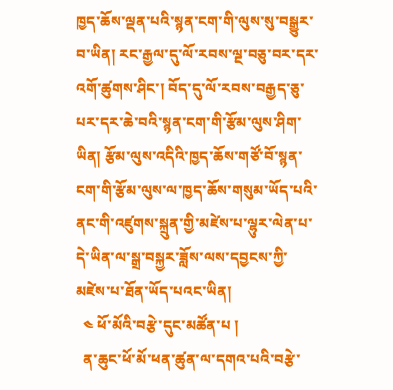ཁྱད་ཆོས་ལྡན་པའི་སྙན་ངག་གི་ལུས་སུ་བསྒྱུར་བ་ཡིན། རང་རྒྱལ་དུ་ལོ་རབས་ལྔ་བཅུ་བར་དར་འགོ་ཚུགས་ཤིང་། བོད་དུ་ལོ་རབས་བརྒྱད་ཅུ་པར་དར་ཆེ་བའི་སྙན་ངག་གི་རྩོམ་ལུས་ཤིག་ཡིན། རྩོམ་ལུས་འདིའི་ཁྱད་ཆོས་གཙོ་བོ་སྙན་ངག་གི་རྩོམ་ལུས་ལ་ཁྱད་ཆོས་གསུམ་ཡོད་པའི་ནང་གི་འཛུགས་སྐྲུན་གྱི་མཛེས་པ་ལྷུར་ལེན་པ་དེ་ཡིན་ལ་སྒྲ་བསྐྱར་ཟློས་ལས་དབྱངས་ཀྱི་མཛེས་པ་ཐོན་ཡོད་པའང་ཡིན།
  ༤ ཕོ་མོའི་བརྩེ་དུང་མཚོན་པ །
  ན་ཆུང་ཕོ་མོ་ཕན་ཚུན་ལ་དགའ་པའི་བརྩེ་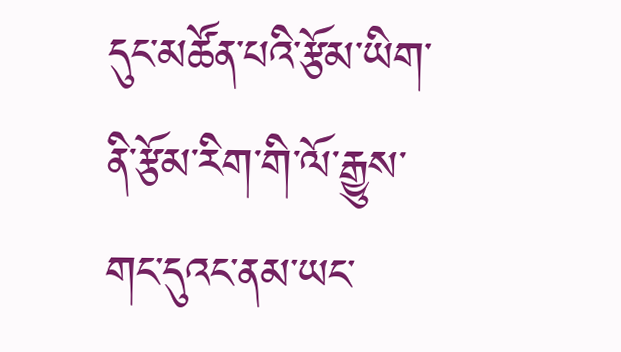དུང་མཚོན་པའི་རྩོམ་ཡིག་ནི་རྩོམ་རིག་གི་ལོ་རྒྱུས་གང་དུའང་ནམ་ཡང་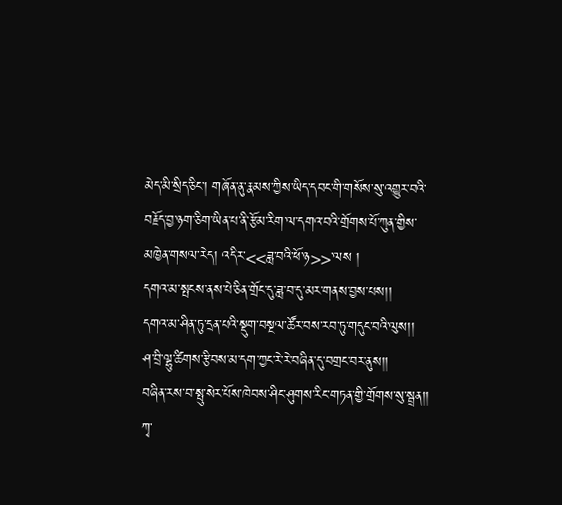མེད་མི་སྲིད་ཅིང་། གཞོན་ནུ་རྣམས་ཀྱིས་ཡིད་དབང་གི་གསོས་སུ་འགྱུར་བའི་བརྗོད་བྱ་ཉག་ཅིག་ཡིན་པ་ནི་རྩོམ་རིག་ལ་དགའ་བའི་གྲོགས་པོ་ཀུན་གྱིས་མཁྱེན་གསལ་རེད། འདིར་<<ཟླ་བའི་ཕོ་ཉ>>་ལས །
དགའ་མ་སྤངས་ནས་པེ་ཅིན་གྲོང་དུ་ཟླ་བ་དུ་མར་གནས་བྱས་པས།།
དགའ་མ་ཤིན་ཏུ་དྲན་པའི་སྡུག་བསྔལ་ཚོར་བས་རབ་ཏུ་གདུང་བའི་ལུས།།
ཤ་བྲི་ལྷུ་ཚིགས་རྩིབས་མ་དག་ཀྱང་རེ་རེ་བཞིན་དུ་བགྲང་བར་ནུས།།
བཞིན་རས་བ་སྤུ་སེར་པོས་ཁེབས་ཤིང་ཤུགས་རིང་གཏན་གྱི་གྲོགས་སུ་སྦྲན།།
ཀྭ་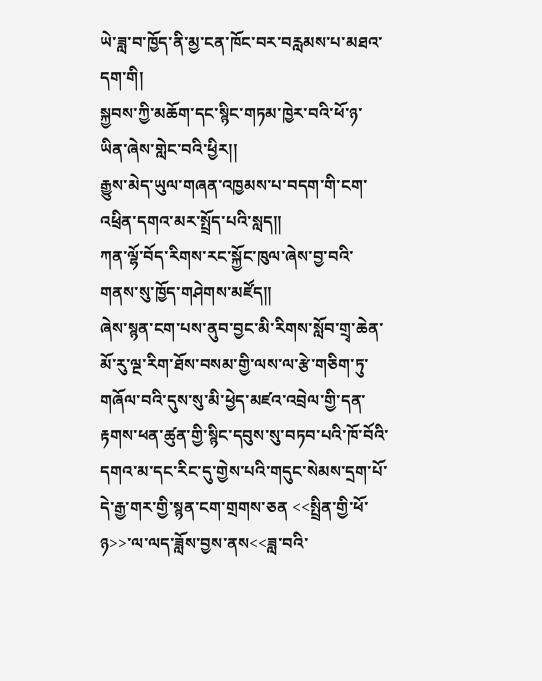ཡེ་ཟླ་བ་ཁྱོད་ནི་མྱ་ངན་ཁོང་བར་བརླམས་པ་མཐའ་དག་གི།
སྐྱབས་ཀྱི་མཆོག་དང་སྙིང་གཏམ་ཁྱེར་བའི་ཕོ་ཉ་ཡིན་ཞེས་གླེང་བའི་ཕྱིར།།
རྒྱུས་མེད་ཡུལ་གཞན་འཁྱམས་པ་བདག་གི་ངག་འཕྲིན་དགའ་མར་སྤྲོད་པའི་སླད།།
ཀན་ལྷོ་བོད་རིགས་རང་སྐྱོང་ཁུལ་ཞེས་བྱ་བའི་གནས་སུ་ཁྱོད་གཤེགས་མཛོད།།
ཞེས་སྙན་ངག་པས་ནུབ་བྱང་མི་རིགས་སློབ་གྲྭ་ཆེན་མོ་རུ་ལྔ་རིག་ཐོས་བསམ་གྱི་ལས་ལ་རྩེ་གཅིག་ཏུ་གཞོལ་བའི་དུས་སུ་མི་ཕྱེད་མཛའ་འབྲེལ་གྱི་དན་རྟགས་ཕན་ཚུན་གྱི་སྙིང་དབུས་སུ་བཏབ་པའི་ཁོ་བོའི་དགའ་མ་དང་རིང་དུ་གྱེས་པའི་གདུང་སེམས་དྲག་པོ་དེ་རྒྱ་གར་གྱི་སྙན་ངག་གྲགས་ཅན <<སྤྲིན་གྱི་ཕོ་ཉ>>་ལ་ལད་ཟློས་བྱས་ནས<<ཟླ་བའི་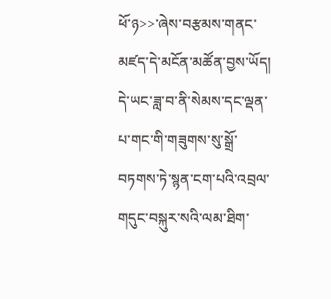ཕོ་ཉ>>་ཞེས་བརྩམས་གནང་མཛད་དེ་མངོན་མཚོན་བྱས་ཡོད། དེ་ཡང་ཟླ་བ་ནི་སེམས་དང་ལྡན་པ་གང་གི་གཟུགས་སུ་སྒྲོ་བཏགས་ཏེ་སྙན་ངག་པའི་འབྲལ་གདུང་བསྐུར་སའི་ལམ་ཐིག་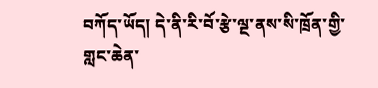བཀོད་ཡོད། དེ་ནི་རི་བོ་རྩེ་ལྔ་ནས་སི་ཁྲོན་གྱི་གླང་ཆེན་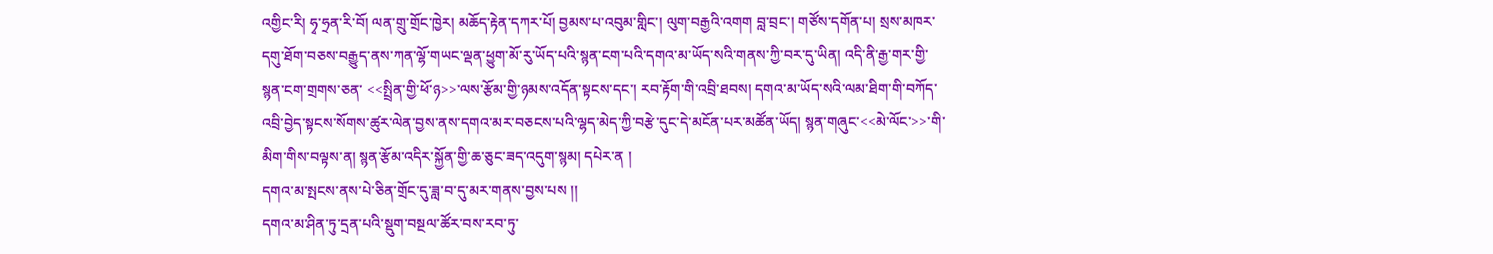འགྱིང་རི། ཧྭ་ཧྲན་རི་བོ། ལན་གྲུ་གྲོང་ཁྱེར། མཆོད་རྟེན་དཀར་པོ། བྱམས་པ་འབུམ་གླིང་། ལུག་བརྒྱའི་འགག བླ་བྲང་། གཙོས་དགོན་པ། སྲས་མཁར་དགུ་ཐོག་བཅས་བརྒྱུད་ནས་ཀན་ལྷོ་གཡང་ལྡན་ཕྱུག་མོ་རུ་ཡོད་པའི་སྙན་ངག་པའི་དགའ་མ་ཡོད་སའི་གནས་ཀྱི་བར་དུ་ཡིན། འདི་ནི་རྒྱ་གར་གྱི་སྙན་ངག་གྲགས་ཅན་ <<སྤྲིན་གྱི་ཕོ་ཉ>>་ལས་རྩོམ་གྱི་ཉམས་འདོན་སྟངས་དང་། རབ་རྟོག་གི་འབྲི་ཐབས། དགའ་མ་ཡོད་སའི་ལམ་ཐིག་གི་བཀོད་འབྲི་བྱེད་སྟངས་སོགས་ཚུར་ལེན་བྱས་ནས་དགའ་མར་བཅངས་པའི་ལྷད་མེད་ཀྱི་བརྩེ་དུང་དེ་མངོན་པར་མཚོན་ཡོད། སྙན་གཞུང་<<མེ་ལོང་>>་གི་མིག་གིས་བལྟས་ན། སྙན་རྩོམ་འདིར་སྐྱོན་གྱི་ཆ་ཅུང་ཟད་འདུག་སྙམ། དཔེར་ན །
དགའ་མ་སྤངས་ནས་པེ་ཅིན་གྲོང་དུ་ཟླ་བ་དུ་མར་གནས་བྱས་པས །།
དགའ་མ་ཤིན་ཏུ་དྲན་པའི་སྡུག་བསྔལ་ཚོར་བས་རབ་ཏུ་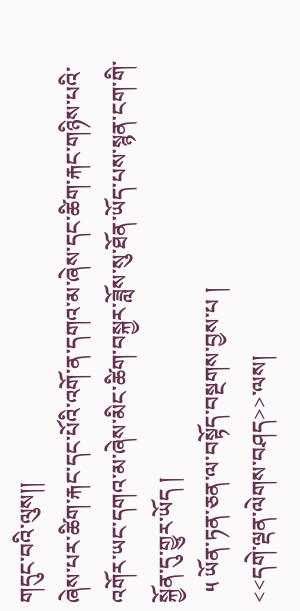གདུང་བའི་ལུས།།
ཞེས་པར་ཚིག་རྐང་དང་པོའི་འགོ་ན་དགའ་མ་ཞེས་དང་ཚིག་རྐང་གཉིས་པའི་འགོར་ཡང་དགའ་མ་ཞེས་མིང་ཚིག་བསྐྱར་ཟློས་སུ་ཐོན་ཡོད་པས་སྙན་ངག་གི་སྐྱོན་དུ་གྱུར་ཡོད །
  ༥ ཡོན་ཏན་ཅན་ལ་བསྟོད་བསྔགས་བྱས་པ །
<<དགེ་ལྡན་ལེགས་བཤད>>་ལས།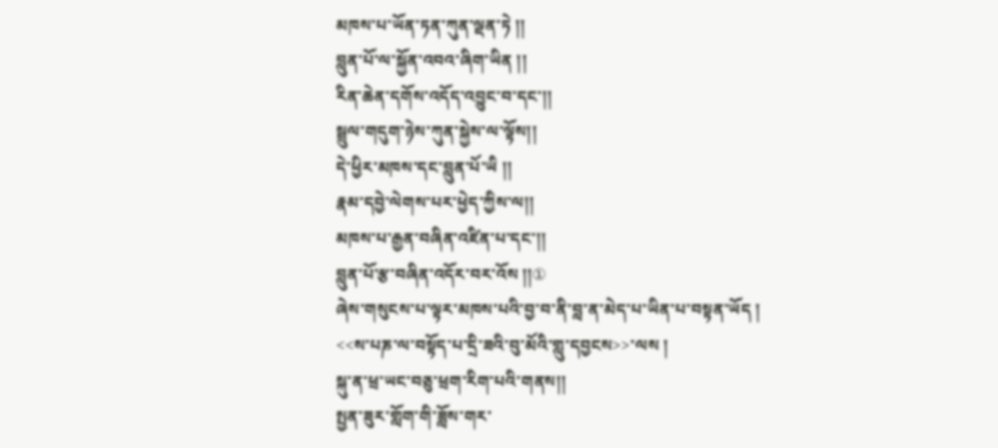མཁས་པ་ཡོན་ཏན་ཀུན་ལྡན་ཏེ །།
བླུན་པོ་ལ་སྐྱོན་འབའ་ཞིག་ཡིན །།
རིན་ཆེན་དགོས་འདོད་འབྱུང་བ་དང་།།
སྦྲུལ་གདུག་ཉེས་ཀུན་སྐྱེས་ལ་ལྟོས།།
དེ་ཕྱིར་མཁས་དང་བླུན་པོ་ཡི །།
རྣམ་དབྱེ་ལེགས་པར་ཕྱེད་ཀྱིས་ལ།།
མཁས་པ་རྒྱན་བཞིན་འཛིན་པ་དང་།།
བླུན་པོ་རྩ་བཞིན་འདོར་བར་འོས །།①
ཞེས་གསུངས་པ་ལྟར་མཁས་པའི་བྱ་བ་ནི་བླ་ན་མེད་པ་ཡིན་པ་བསྟན་ཡོད །
<<ས་པཎ་ལ་བསྟོད་པ་དྲི་ཟའི་བུ་མོའི་གླུ་དབྱངས>>་ལས །
སྐུ་ན་ཕྲ་ཡང་བཅུ་ཕྲག་རིག་པའི་གནས།།
སྤྱན་ཟུར་གློག་གི་ཟློས་གར་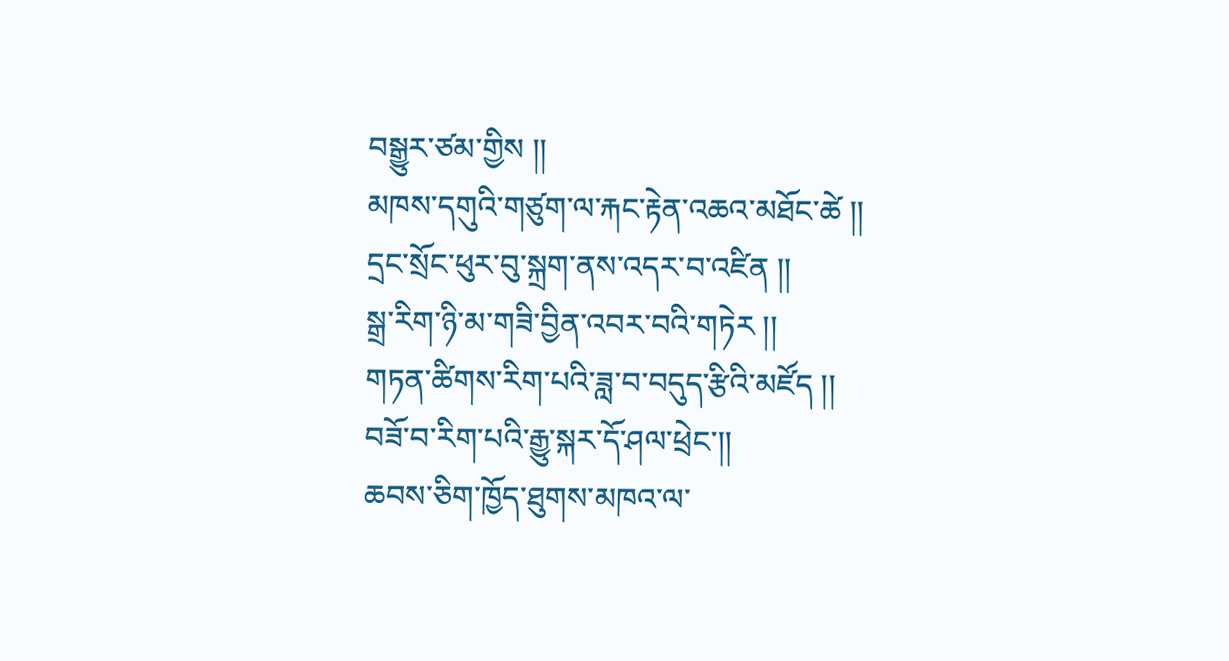བསྒྱུར་ཙམ་གྱིས །།
མཁས་དགུའི་གཙུག་ལ་རྐང་རྟེན་འཆའ་མཐོང་ཚེ །།
དྲང་སྲོང་ཕུར་བུ་སྐྲག་ནས་འདར་བ་འཛིན །།
སྒྲ་རིག་ཉི་མ་གཟི་བྱིན་འབར་བའི་གཏེར །།
གཏན་ཚིགས་རིག་པའི་ཟླ་བ་བདུད་རྩིའི་མཛོད །།
བཟོ་བ་རིག་པའི་རྒྱུ་སྐར་དོ་ཤལ་ཕྲེང་།།
ཆབས་ཅིག་ཁྱོད་ཐུགས་མཁའ་ལ་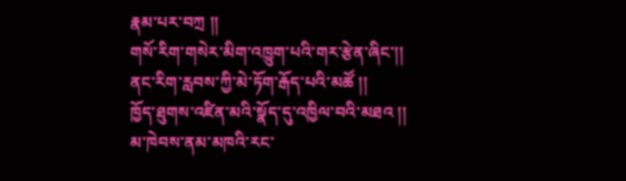རྣམ་པར་བཀྲ །།
གསོ་རིག་གསེར་མིག་འཁྱུག་པའི་གར་རྩེན་ཞིང་།།
ནང་རིག་རླབས་ཀྱི་མེ་ཏོག་རྒོད་པའི་མཚོ །།
ཁྱོད་ཐུགས་འཛིན་མའི་སྣོད་དུ་འཁྱིལ་བའི་མཐའ །།
མ་ཁེབས་ནམ་མཁའི་རང་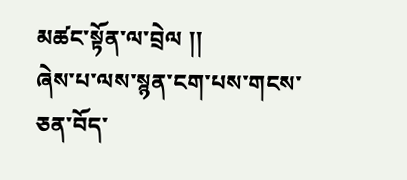མཚང་སྟོན་ལ་བྲེལ །།
ཞེས་པ་ལས་སྙན་ངག་པས་གངས་ཅན་བོད་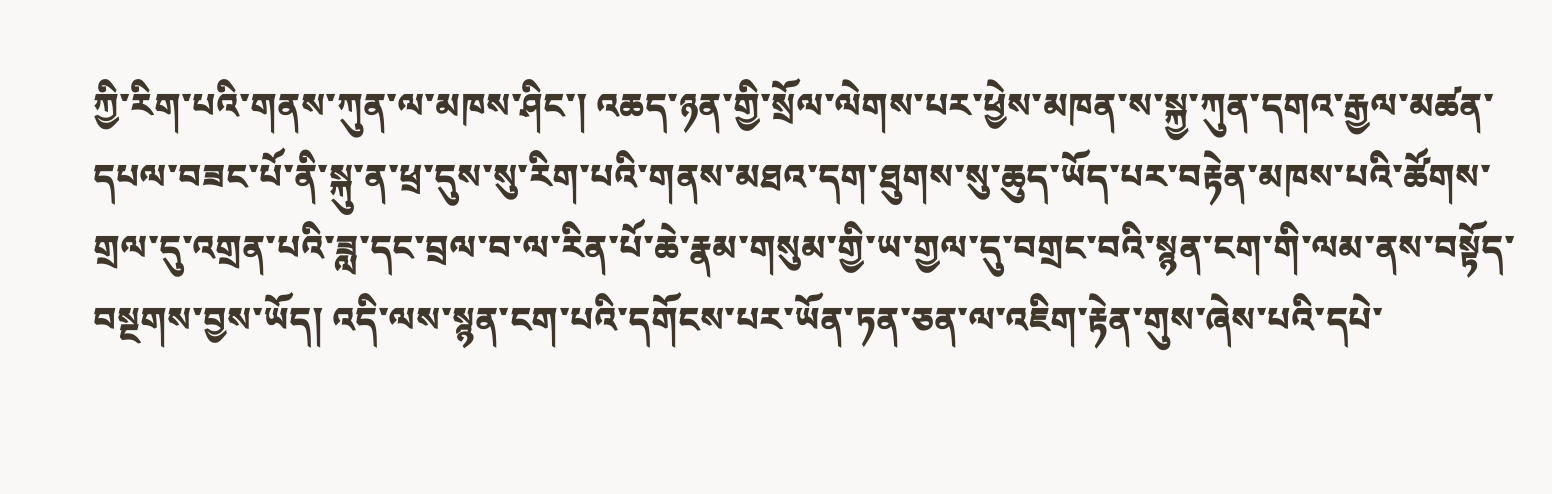ཀྱི་རིག་པའི་གནས་ཀུན་ལ་མཁས་ཤིང་། འཆད་ཉན་གྱི་སྲོལ་ལེགས་པར་ཕྱེས་མཁན་ས་སྐྱ་ཀུན་དགའ་རྒྱལ་མཚན་དཔལ་བཟང་པོ་ནི་སྐུ་ན་ཕྲ་དུས་སུ་རིག་པའི་གནས་མཐའ་དག་ཐུགས་སུ་ཆུད་ཡོད་པར་བརྟེན་མཁས་པའི་ཚོགས་གྲལ་དུ་འགྲན་པའི་ཟླ་དང་བྲལ་བ་ལ་རིན་པོ་ཆེ་རྣམ་གསུམ་གྱི་ཡ་གྱལ་དུ་བགྲང་བའི་སྙན་ངག་གི་ལམ་ནས་བསྟོད་བསྔགས་བྱས་ཡོད། འདི་ལས་སྙན་ངག་པའི་དགོངས་པར་ཡོན་ཏན་ཅན་ལ་འཇིག་རྟེན་གུས་ཞེས་པའི་དཔེ་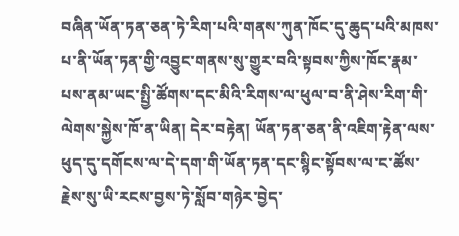བཞིན་ཡོན་ཏན་ཅན་ཏེ་རིག་པའི་གནས་ཀུན་ཁོང་དུ་ཆུད་པའི་མཁས་པ་ནི་ཡོན་ཏན་གྱི་འབྱུང་གནས་སུ་གྱུར་བའི་སྟབས་ཀྱིས་ཁོང་རྣམ་པས་ནམ་ཡང་སྤྱི་ཚོགས་དང་མིའི་རིགས་ལ་ཕུལ་བ་ནི་ཤེས་རིག་གི་ལེགས་སྐྱེས་ཁོ་ན་ཡིན། དེར་བརྟེན། ཡོན་ཏན་ཅན་ནི་འཇིག་རྟེན་ལས་ཕུད་དུ་དགོངས་ལ་དེ་དག་གི་ཡོན་ཏན་དང་སྙིང་སྟོབས་ལ་ང་ཚོས་རྗེས་སུ་ཡི་རངས་བྱས་ཏེ་སློབ་གཉེར་བྱེད་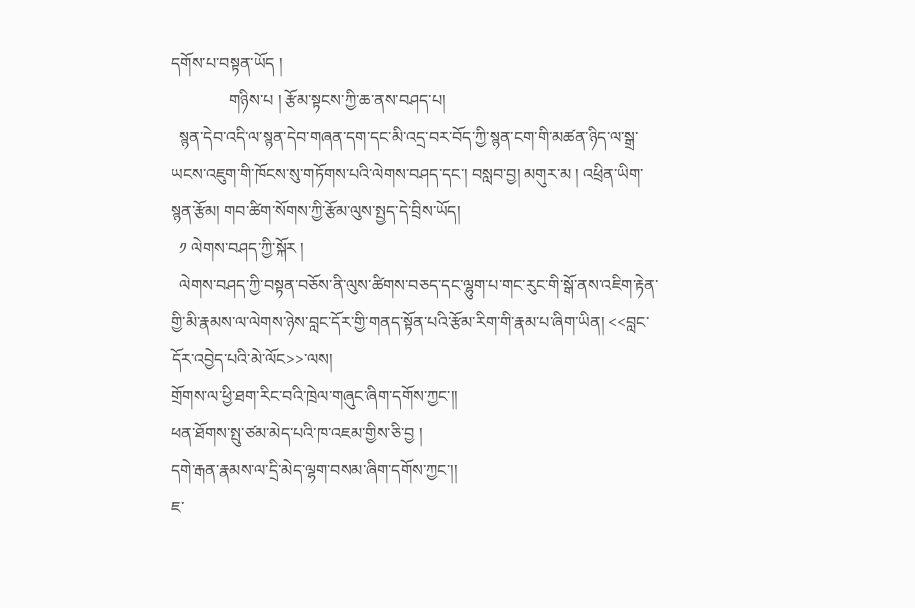དགོས་པ་བསྟན་ཡོད །
              གཉིས་པ ། རྩོམ་སྟངས་ཀྱི་ཆ་ནས་བཤད་པ།
  སྙན་དེབ་འདི་ལ་སྙན་དེབ་གཞན་དག་དང་མི་འདྲ་བར་བོད་ཀྱི་སྙན་ངག་གི་མཚན་ཉིད་ལ་སྒྲ་ཡངས་འཇུག་གི་ཁོངས་སུ་གཏོགས་པའི་ལེགས་བཤད་དང་། བསླབ་བྱ། མགུར་མ ། འཕྲིན་ཡིག་སྙན་རྩོམ། གབ་ཚིག་སོགས་ཀྱི་རྩོམ་ལུས་སྤྱད་དེ་བྲིས་ཡོད།
  ༡ ལེགས་བཤད་ཀྱི་སྐོར །
  ལེགས་བཤད་ཀྱི་བསྟན་བཅོས་ནི་ལུས་ཚིགས་བཅད་དང་ལྷུག་པ་གང་རུང་གི་སྒོ་ནས་འཇིག་རྟེན་གྱི་མི་རྣམས་ལ་ལེགས་ཉེས་བླང་དོར་གྱི་གནད་སྟོན་པའི་རྩོམ་རིག་གི་རྣམ་པ་ཞིག་ཡིན། <<བླང་དོར་འབྱེད་པའི་མེ་ལོང>>་ལས།
གྲོགས་ལ་ཕྱི་ཐག་རིང་བའི་ཁྲེལ་གཞུང་ཞིག་དགོས་ཀྱང་།།
ཕན་ཐོགས་སྤུ་ཙམ་མེད་པའི་ཁ་འཇམ་གྱིས་ཅི་བྱ །
དགེ་རྒན་རྣམས་ལ་དྲི་མེད་ལྷག་བསམ་ཞིག་དགོས་ཀྱང་།།
ཇ་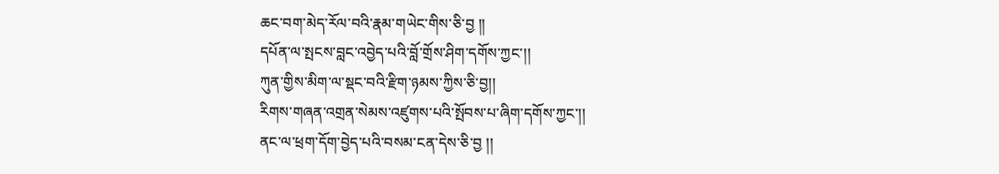ཆང་བག་མེད་རོལ་བའི་རྣམ་གཡེང་གིས་ཅི་བྱ །།
དཔོན་ལ་སྤངས་བླང་འབྱེད་པའི་བློ་གྲོས་ཤིག་དགོས་ཀྱང་།།
ཀུན་གྱིས་མིག་ལ་སྡང་བའི་རྫིག་ཉམས་ཀྱིས་ཅི་བྱ།།
རིགས་གཞན་འགྲན་སེམས་འཛུགས་པའི་སྤོབས་པ་ཞིག་དགོས་ཀྱང་།།
ནང་ལ་ཕྲག་དོག་བྱེད་པའི་བསམ་ངན་དེས་ཅི་བྱ །།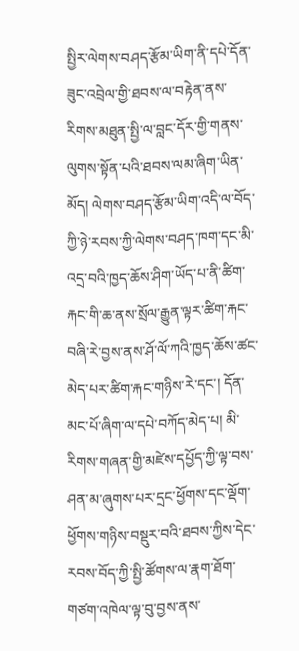སྤྱིར་ལེགས་བཤད་རྩོམ་ཡིག་ནི་དཔེ་དོན་ཟུང་འབྲེལ་གྱི་ཐབས་ལ་བརྟེན་ནས་རིགས་མཐུན་སྤྱི་ལ་བླང་དོར་གྱི་གནས་ལུགས་སྟོན་པའི་ཐབས་ལམ་ཞིག་ཡིན་མོད། ལེགས་བཤད་རྩོམ་ཡིག་འདི་ལ་བོད་ཀྱི་ཉེ་རབས་ཀྱི་ལེགས་བཤད་ཁག་དང་མི་འདྲ་བའི་ཁྱད་ཆོས་ཤིག་ཡོད་པ་ནི་ཚིག་རྐང་གི་ཆ་ནས་སྲོལ་རྒྱུན་ལྟར་ཚིག་རྐང་བཞི་རེ་བྱས་ནས་ཤོ་ལོ་ཀའི་ཁྱད་ཆོས་ཚང་མེད་པར་ཚིག་རྐང་གཉིས་རེ་དང་། དོན་མང་པོ་ཞིག་ལ་དཔེ་བཀོད་མེད་པ། མི་རིགས་གཞན་གྱི་མཛེས་དཔྱོད་ཀྱི་ལྟ་བས་ཤན་མ་ཞུགས་པར་དྲང་ཕྱོགས་དང་ལྡོག་ཕྱོགས་གཉིས་བསྡུར་བའི་ཐབས་ཀྱིས་དེང་རབས་བོད་ཀྱི་སྤྱི་ཚོགས་ལ་རྣག་ཐོག་གཙག་འཁེལ་ལྟ་བུ་བྱས་ནས་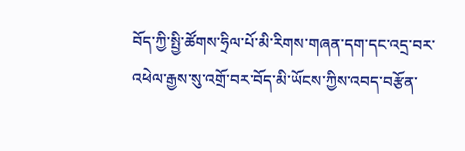བོད་ཀྱི་སྤྱི་ཚོགས་ཧྲིལ་པོ་མི་རིགས་གཞན་དག་དང་འདྲ་བར་འཕེལ་རྒྱས་སུ་འགྲོ་བར་བོད་མི་ཡོངས་ཀྱིས་འབད་བརྩོན་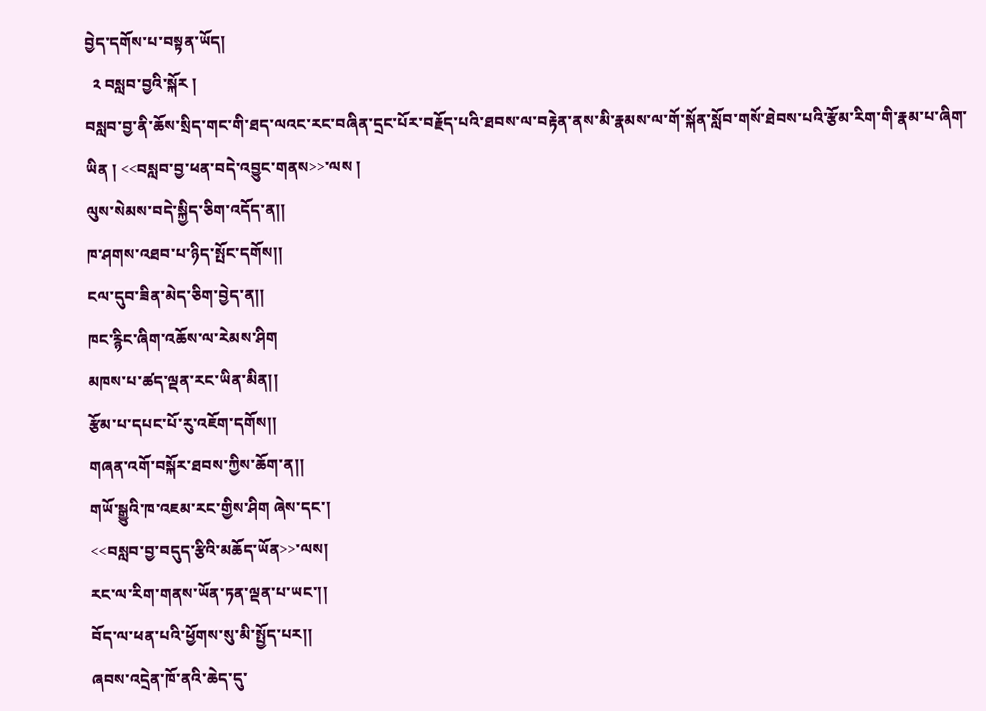བྱེད་དགོས་པ་བསྟན་ཡོད།
  ༢ བསླབ་བྱའི་སྐོར །
བསླབ་བྱ་ནི་ཆོས་སྲིད་གང་གི་ཐད་ལའང་རང་བཞིན་དྲང་པོར་བརྗོད་པའི་ཐབས་ལ་བརྟེན་ནས་མི་རྣམས་ལ་གོ་སྐོན་སློབ་གསོ་ཐེབས་པའི་རྩོམ་རིག་གི་རྣམ་པ་ཞིག་ཡིན ། <<བསླབ་བྱ་ཕན་བདེ་འབྱུང་གནས>>་ལས །
ལུས་སེམས་བདེ་སྐྱིད་ཅིག་འདོད་ན།།
ཁ་ཤགས་འཐབ་པ་ཉིད་སྤོང་དགོས།།
ངལ་དུབ་ཟིན་མེད་ཅིག་བྱེད་ན།།
ཁང་རྙིང་ཞིག་འཆོས་ལ་རེམས་ཤིག
མཁས་པ་ཚད་ལྡན་རང་ཡིན་མིན།།
རྩོམ་པ་དཔང་པོ་རུ་འཇོག་དགོས།།
གཞན་འགོ་བསྐོར་ཐབས་ཀྱིས་ཆོག་ན།།
གཡོ་སྒྱུའི་ཁ་འཇམ་རང་གྱིས་ཤིག ཞེས་དང་།
<<བསླབ་བྱ་བདུད་རྩིའི་མཆོད་ཡོན>>་ལས།
རང་ལ་རིག་གནས་ཡོན་ཏན་ལྡན་པ་ཡང་།།
བོད་ལ་ཕན་པའི་ཕྱོགས་སུ་མི་སྤྱོད་པར།།
ཞབས་འདྲེན་ཁོ་ནའི་ཆེད་དུ་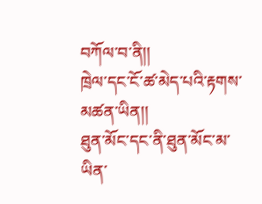བཀོལ་བ་ནི།།
ཁྲེལ་དང་ངོ་ཚ་མེད་པའི་རྟགས་མཚན་ཡིན།།
ཐུན་མོང་དང་ནི་ཐུན་མོང་མ་ཡིན་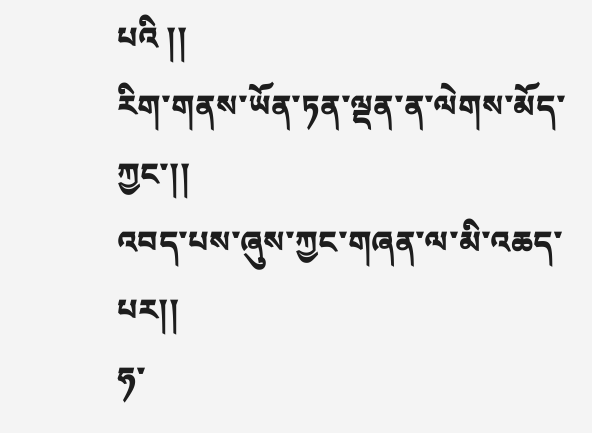པའི །།
རིག་གནས་ཡོན་ཏན་ལྡན་ན་ལེགས་མོད་ཀྱང་།།
འབད་པས་ཞུས་ཀྱང་གཞན་ལ་མི་འཆད་པར།།
ཧ་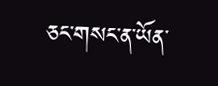ཅང་གསང་ན་ཡོན་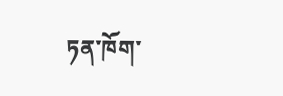ཏན་ཁོག་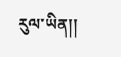རུལ་ཡིན།།